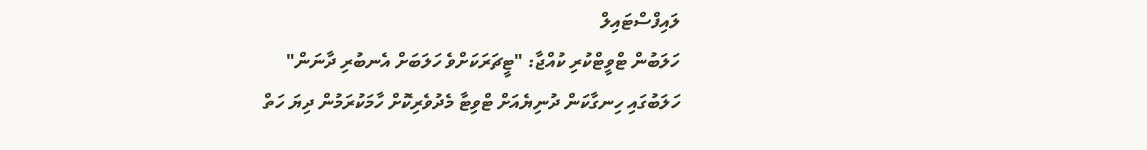ލައިފްސްޓައިލް
ހަލަބުން ޓްވީޓްކުރި ކުއްޖާ: "ޓީޗަރަކަށްވެ ހަލަބަށް އެނބުރި ދާނަން"
ހަލަބުގައި ހިނގާކަން ދުނިޔެއަށް ޓްވިޓާ މެދުވެރިކޮށް ހާމަކުރަމުން ދިޔަ ހަތް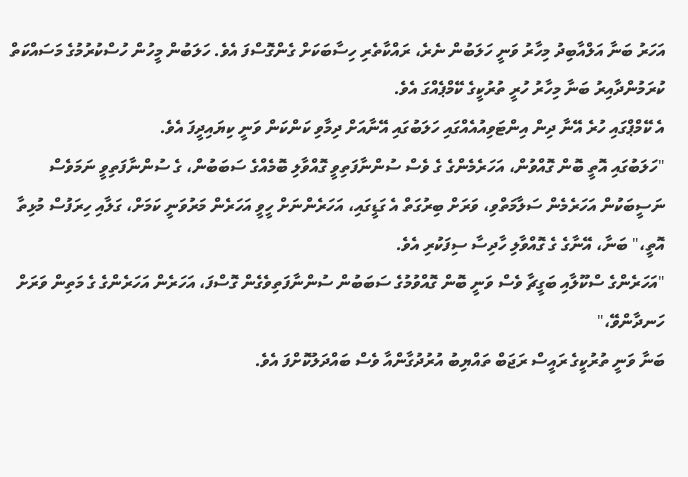އަހަރު ބަނާ އަލްއާބިދު މިހާރު ވަނީ ހަލަބުން ނެރެ، ރައްކާތެރި ހިސާބަކަށް ގެންގޮސްފަ އެވެ. ހަލަބުން މީހުން ހުސްކުރުމުގެ މަސައްކަތް ކުރަމުންދާއިރު ބަނާ މިހާރު ހުރީ ތުރުކީގެ ކޭމްޕެއްގަ އެވެ.
އެ ކޭމްޕްގައި ހުރެ އޭނާ ދިން އިންޓަވިއުއެއްގައި ހަލަބުގައި އޭނާއަށް ދިމާވި ކަންކަން ވަނީ ކިޔައިދީފަ އެވެ.
"ހަލަބުގައި އޮތީ ބޮން ގޮއްވުން، އަހަރެމެންގެ ގެ ވެސް ސުންނާފަތިވީ ގޮއްވާލި ބޮމެއްގެ ސަބަބުން، ގެ ސުންނާފަތިވީ ނަމަވެސް ނަސީބަކުން އަހަރެމެން ސަލާމަތްވި، ވަރަށް ބިރުގަތް އެ ގަޑީގައި، އަހަރެންނަށް ހީވީ އަހަރެން މަރުވަނީ ކަމަށް، ގަލާއި ހިރަފުސް މުޅިތާ އޮތީ،" ބަނާ، އޭނާގެ ގެ ގޮއްވާލި ހާދިސާ ސިފަކުރި އެވެ.
"އަހަރެންގެ ސްކޫލާއި ބަގީޗާ ވެސް ވަނީ ބޮން ގޮއްވުމުގެ ސަބަބުން ސުންނާފަތިވެގެން ގޮސްފަ، އަހަރެން އަހަރެންގެ ގެ މަތިން ވަރަށް ހަނދާންވޭ،"
ބަނާ ވަނީ ތުރުކީގެ ރައީސް ރަޖަބް ތައްޔިބު އުރުދުގާންއާ ވެސް ބައްދަލުކޮށްފަ އެވެ.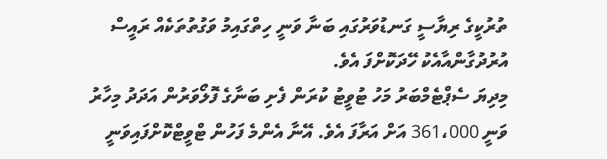ތުރުކީގެ ރިޔާސީ ގަނޑުވަރުގައި ބަނާ ވަނީ ހިތްގައިމު ވަގުތުތަކެއް ރައީސް އުރުދުގާންއާއެކު ހޭދަކޮށްފަ އެވެ.
މިދިޔަ ސެޕްޓެމްބަރު މަހު ޓުވީޓު ކުރަން ފެށި ބަނާގެ ފޮލޯވަރުން އަދަދު މިހާރު ވަނީ 361،000 އަށް އަރާފަ އެވެ. އޭނާ އެންމެ ފަހުން ޓްވީޓްކޮށްފައިވަނީ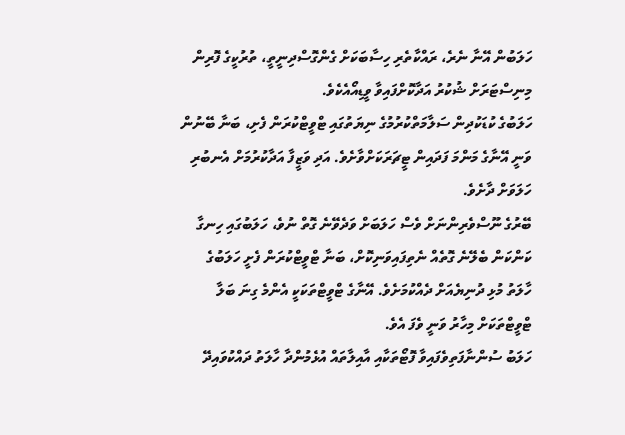ހަލަބުން އޭނާ ނެރެ، ރައްކާތެރި ހިސާބަކަށް ގެންގޮސްދިނީތީ، ތުރުކީގެ ފޮރިން މިނިސްޓަރަށް ޝުކުރު އަދާކޮށްފައިވާ ވީޑިއޯއެކެވެ.
ހަލަބުގެ ކުޑަކުދިން ސަލާމަތްކުރުމުގެ ނިޔަތުގައި ޓްވީޓްކުރަން ފެށި، ބަނާ ބޭނުން ވަނީ އޭނާގެ މަންމަ ފަދައިން ޓީޗަރަކަށްވާށެވެ. އަދި ވަޒީފާ އަދާކުރުމަށް އެނބުރި ހަލަވަށް ދާށެވެ.
ބޭރުގެ ނޫސްވެރިންނަށް ވެސް ހަލަބަށް ވަދެވޭނެ ގޮތް ނުވެ، ހަލަބުގައި ހިނގާ ކަންކަން ބެލޭނެ ގޮތެއް ނެތިފައިވަނިކޮށް، ބަނާ ޓްވީޓްކުރަން ފެށީ ހަލަބުގެ ހާލަތު މުޅި ދުނިޔެއަށް ދެއްކުމަށެވެ. އޭނާގެ ޓްވީޓްތަކަކީ އެންމެ ގިނަ ބަލާ ޓްވީޓްތަކަށް މިހާރު ވަނީ ވެފަ އެވެ.
ހަލަބު ސުންނާފަތިވެފައިވާ ފޮޓޯތަކާއި އާއިލާތައް އުޅެމުންދާ ހާލަތު ދައްކުވައިދޭ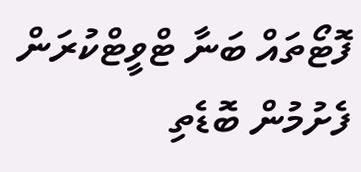ފޮޓޯތައް ބަނާ ޓްވީޓްކުރަން ފެށުމުން ބޮޑެތި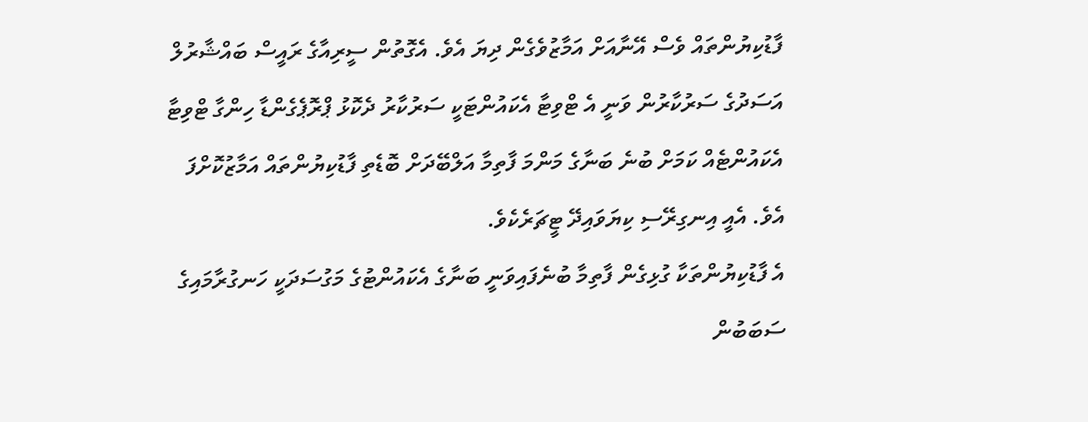ފާޑުކިޔުންތައް ވެސް އޭނާއަށް އަމާޒުވެގެން ދިޔަ އެވެ. އެގޮތުން ސީރިއާގެ ރައީސް ބައްޝާރުލް އަސަދުގެ ސަރުކާރުން ވަނީ އެ ޓްވިޓާ އެކައުންޓަކީ ސަރުކާރު ދެކޮޅު ޕްރޮޕެގެންޑާ ހިންގާ ޓްވިޓާ އެކައުންޓެއް ކަމަށް ބުނެ ބަނާގެ މަންމަ ފާތިމާ އަލްބޭދަށް ބޮޑެތި ފާޑުކިޔުންތައް އަމާޒުކޮށްފަ އެވެ. އެއީ އިނގިރޭސި ކިޔަވައިދޭ ޓީޗަރެކެވެ.
އެ ފާޑުކިޔުންތަކާ ގުޅިގެން ފާތިމާ ބުނެފައިވަނީ ބަނާގެ އެކައުންޓުގެ މަގުސަދަކީ ހަނގުރާމައިގެ ސަބަބުން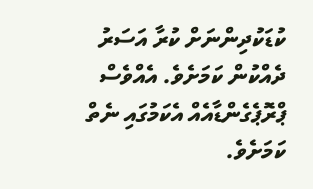ކުޑަކުދިންނަށް ކުރާ އަސަރު ދެއްކުން ކަމަށެވެ. އެއްވެސް ޕްރޮޕެގެންޑާއެއް އެކަމުގައި ނެތް ކަމަށެވެ.